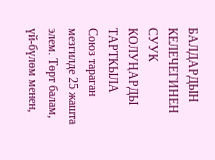БАЛДАРДЫН КЕЛЕЧЕГИНЕН СУУК КОЛУҢАРДЫ ТАРТКЫЛА
Союз тараган мезгилде 25 жашта элем. Төрт балам, үй-бүлөм менен,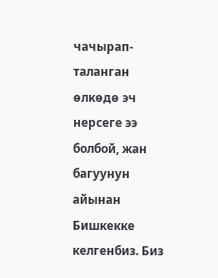чачырап-таланган өлкөдө эч нерсеге ээ болбой, жан багуунун айынан Бишкекке келгенбиз. Биз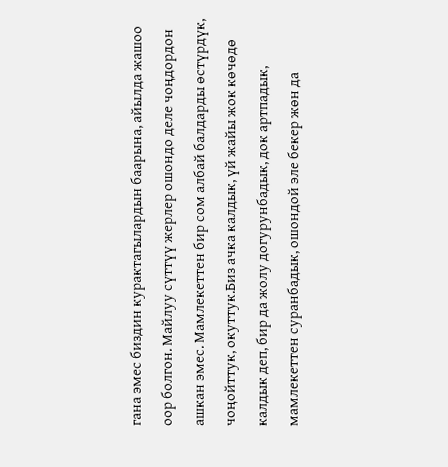гана эмес биздин курактагылардын баарына, айылда жашоо оор болгон. Майлуу сүттүү жерлер ошондо деле чоңдордон ашкан эмес. Мамлекеттен бир сом албай балдарды өстүрдүк, чоңойттук, окуттук.Биз ачка калдык, үй жайы жок көчөдө калдык деп, бир да жолу догурунбадык, док артпадык, мамлекеттен суранбадык, ошондой эле бекер жөн да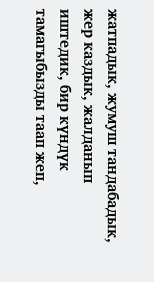жатпадык, жумуш тандабадык, жер каздык, жалданып иштедик, бир күндүк тамагыбызды таап жеп,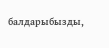балдарыбызды,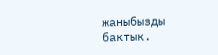жаныбызды бактык.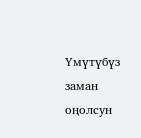Үмүтүбүз заман оңолсун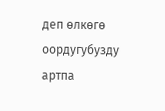деп өлкөгө оордугубузду артпа